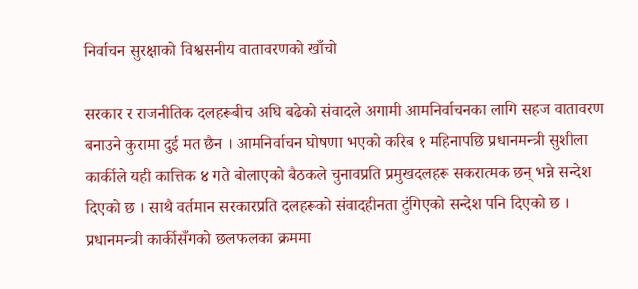निर्वाचन सुरक्षाको विश्वसनीय वातावरणको खाँचो

सरकार र राजनीतिक दलहरूबीच अघि बढेको संवादले अगामी आमनिर्वाचनका लागि सहज वातावरण बनाउने कुरामा दुई मत छैन । आमनिर्वाचन घोषणा भएको करिब १ महिनापछि प्रधानमन्त्री सुशीला कार्कीले यही कात्तिक ४ गते बोलाएको बैठकले चुनावप्रति प्रमुखदलहरू सकरात्मक छन् भन्ने सन्देश दिएको छ । साथै वर्तमान सरकारप्रति दलहरूको संवादहीनता टुंगिएको सन्देश पनि दिएको छ । प्रधानमन्त्री कार्कीसँगको छलफलका क्रममा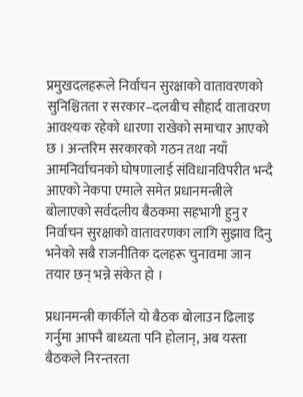प्रमुखदलहरूले निर्वाचन सुरक्षाको वातावरणको सुनिश्चितता र सरकार–दलबीच सौहार्द वातावरण आवश्यक रहेको धारणा राखेको समाचार आएको छ । अन्तरिम सरकारको गठन तथा नयाँ आमनिर्वाचनको घोषणालाई संविधानविपरीत भन्दै आएको नेकपा एमाले समेत प्रधानमन्त्रीले बोलाएको सर्वदलीय बैठकमा सहभागी हुनु र निर्वाचन सुरक्षाको वातावरणका लागि सुझाव दिनु भनेको सबै राजनीतिक दलहरू चुनावमा जान तयार छन् भन्ने संकेत हो ।

प्रधानमन्त्री कार्कीले यो बैठक बोलाउन ढिलाइ गर्नुमा आफ्नै बाध्यता पनि होलान्, अब यस्ता बैठकले निरन्तरता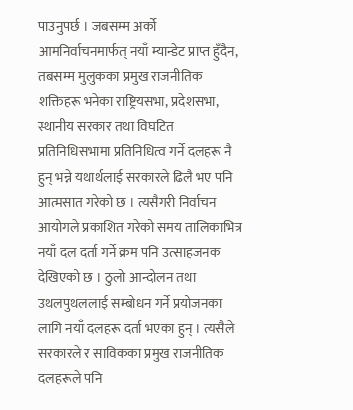पाउनुपर्छ । जबसम्म अर्को आमनिर्वाचनमार्फत् नयाँ म्यान्डेट प्राप्त हुँदैन, तबसम्म मुलुकका प्रमुख राजनीतिक शक्तिहरू भनेका राष्ट्रियसभा, प्रदेशसभा, स्थानीय सरकार तथा विघटित प्रतिनिधिसभामा प्रतिनिधित्व गर्ने दलहरू नै हुन् भन्ने यथार्थलाई सरकारले ढिलै भए पनि आत्मसात गरेको छ । त्यसैगरी निर्वाचन आयोगले प्रकाशित गरेको समय तालिकाभित्र नयाँ दल दर्ता गर्ने क्रम पनि उत्साहजनक देखिएको छ । ठुलो आन्दोलन तथा उथलपुथललाई सम्बोधन गर्ने प्रयोजनका लागि नयाँ दलहरू दर्ता भएका हुन् । त्यसैले सरकारले र साविकका प्रमुख राजनीतिक दलहरूले पनि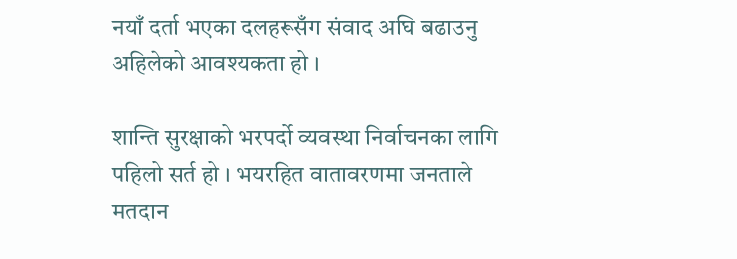नयाँ दर्ता भएका दलहरूसँग संवाद अघि बढाउनु अहिलेको आवश्यकता हो ।

शान्ति सुरक्षाको भरपर्दो व्यवस्था निर्वाचनका लागि पहिलो सर्त हो । भयरहित वातावरणमा जनताले मतदान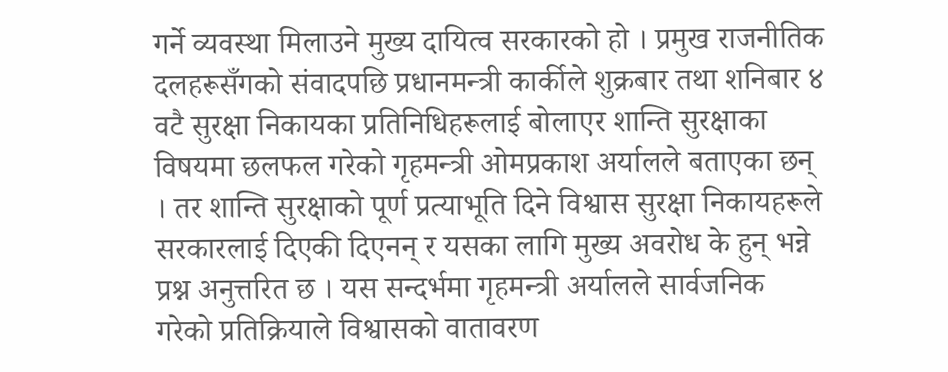गर्ने व्यवस्था मिलाउने मुख्य दायित्व सरकारको हो । प्रमुख राजनीतिक दलहरूसँगको संवादपछि प्रधानमन्त्री कार्कीले शुक्रबार तथा शनिबार ४ वटै सुरक्षा निकायका प्रतिनिधिहरूलाई बोलाएर शान्ति सुरक्षाका विषयमा छलफल गरेको गृहमन्त्री ओमप्रकाश अर्यालले बताएका छन् । तर शान्ति सुरक्षाको पूर्ण प्रत्याभूति दिने विश्वास सुरक्षा निकायहरूले सरकारलाई दिएकी दिएनन् र यसका लागि मुख्य अवरोध के हुन् भन्ने प्रश्न अनुत्तरित छ । यस सन्दर्भमा गृहमन्त्री अर्यालले सार्वजनिक गरेको प्रतिक्रियाले विश्वासको वातावरण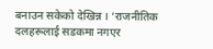बनाउन सकेको देखिन्न । ‘राजनीतिक दलहरूलाई सडकमा नगएर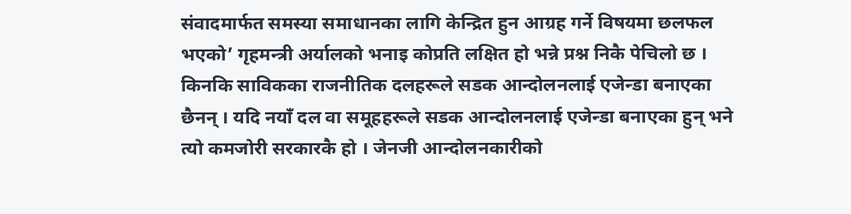संवादमार्फत समस्या समाधानका लागि केन्द्रित हुन आग्रह गर्ने विषयमा छलफल भएको’ गृहमन्त्री अर्यालको भनाइ कोप्रति लक्षित हो भन्ने प्रश्न निकै पेचिलो छ । किनकि साविकका राजनीतिक दलहरूले सडक आन्दोलनलाई एजेन्डा बनाएका छैनन् । यदि नयाँ दल वा समूहहरूले सडक आन्दोलनलाई एजेन्डा बनाएका हुन् भने त्यो कमजोरी सरकारकै हो । जेनजी आन्दोलनकारीको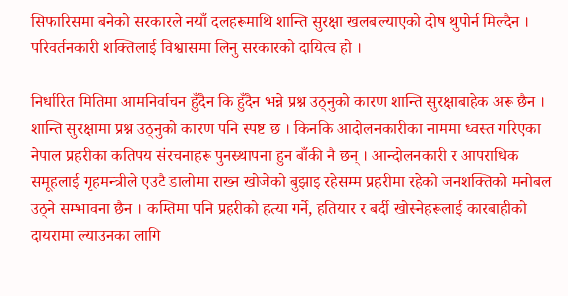सिफारिसमा बनेको सरकारले नयाँ दलहरूमाथि शान्ति सुरक्षा खलबल्याएको दोष थुपोर्न मिल्दैन । परिवर्तनकारी शक्तिलाई विश्वासमा लिनु सरकारको दायित्व हो ।

निर्धारित मितिमा आमनिर्वाचन हुँदैन कि हुँदैन भन्ने प्रश्न उठ्नुको कारण शान्ति सुरक्षाबाहेक अरू छैन । शान्ति सुरक्षामा प्रश्न उठ्नुको कारण पनि स्पष्ट छ । किनकि आदोलनकारीका नाममा ध्वस्त गरिएका नेपाल प्रहरीका कतिपय संरचनाहरू पुनस्र्थापना हुन बाँकी नै छन् । आन्दोलनकारी र आपराधिक समूहलाई गृहमन्त्रीले एउटै डालोमा राख्न खोजेको बुझाइ रहेसम्म प्रहरीमा रहेको जनशक्तिको मनोबल उठ्ने सम्भावना छैन । कम्तिमा पनि प्रहरीको हत्या गर्ने, हतियार र बर्दी खोस्नेहरूलाई कारबाहीको दायरामा ल्याउनका लागि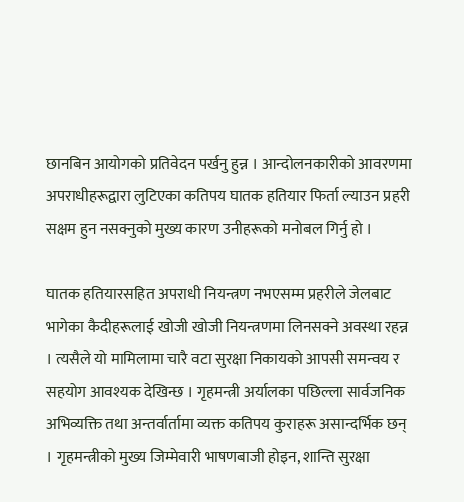छानबिन आयोगको प्रतिवेदन पर्खनु हुन्न । आन्दोलनकारीको आवरणमा अपराधीहरूद्वारा लुटिएका कतिपय घातक हतियार फिर्ता ल्याउन प्रहरी सक्षम हुन नसक्नुको मुख्य कारण उनीहरूको मनोबल गिर्नु हो ।

घातक हतियारसहित अपराधी नियन्त्रण नभएसम्म प्रहरीले जेलबाट भागेका कैदीहरूलाई खोजी खोजी नियन्त्रणमा लिनसक्ने अवस्था रहन्न । त्यसैले यो मामिलामा चारै वटा सुरक्षा निकायको आपसी समन्वय र सहयोग आवश्यक देखिन्छ । गृहमन्त्री अर्यालका पछिल्ला सार्वजनिक अभिव्यक्ति तथा अन्तर्वार्तामा व्यक्त कतिपय कुराहरू असान्दर्भिक छन् । गृहमन्त्रीको मुख्य जिम्मेवारी भाषणबाजी होइन, शान्ति सुरक्षा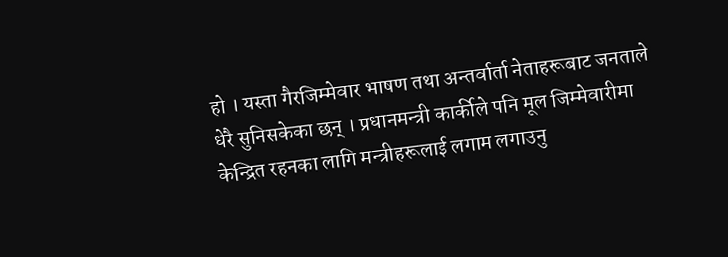हो । यस्ता गैरजिम्मेवार भाषण तथा अन्तर्वार्ता नेताहरूबाट जनताले धेरै सुनिसकेका छन् । प्रधानमन्त्री कार्कीले पनि मूल जिम्मेवारीमा केन्द्रित रहनका लागि मन्त्रीहरूलाई लगाम लगाउनु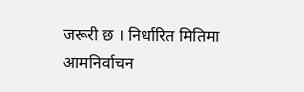जरूरी छ । निर्धारित मितिमा आमनिर्वाचन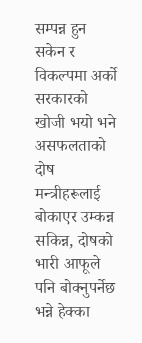सम्पन्न हुन सकेन र विकल्पमा अर्को सरकारको खोजी भयो भने असफलताको दोष मन्त्रीहरूलाई बोकाएर उम्कन्न सकिन्न, दोषको भारी आफूले पनि बोक्नुपर्नेछ भन्ने हेक्का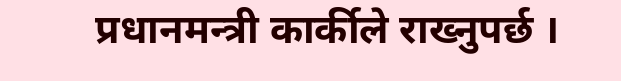प्रधानमन्त्री कार्कीले राख्नुपर्छ ।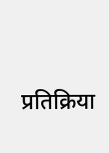प्रतिक्रिया